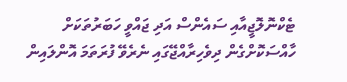ޓެކްނޮލޮޖީއާއި ސައެންސް އަދި ޖައްވީ ހަބަރުތަކަށް ހާއްސަކޮށްގެން ދިވެހިރާއްޖޭގައި ނެރެވޭ ފުރަތަމަ އޮންލައިން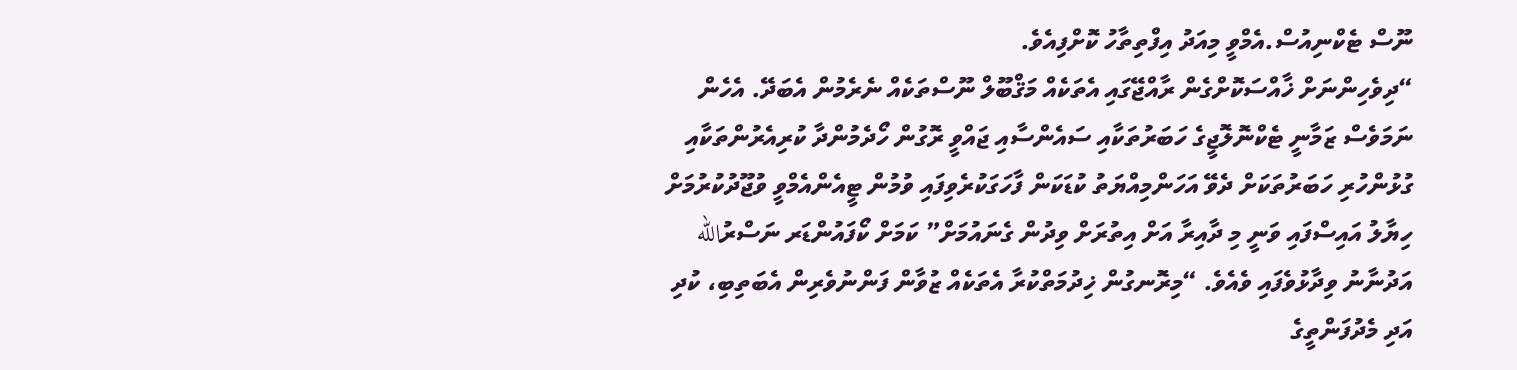ނޫސް ޓެކްނިއުސް.އެމްވީ މިއަދު އިފްތިތާހު ކޮށްފިއެވެ.
“ދިވެހިންނަށް ޚާއްސަކޮށްގެން ރާއްޖޭގައި އެތަކެއް މަޤްބޫލް ނޫސްތަކެއް ނެރެމުން އެބަދޭ. އެހެން ނަމަވެސް ޒަމާނީ ޓެކްނޮލޮޖީގެ ހަބަރުތަކާއި ސައެންސާއި ޖައްވީ ރޮގުން ހޯދެމުންދާ ކުރިއެރުންތަކާއި ގުޅުންހުރި ހަބަރުތަކަށް ދެވޭ އަހަންމިއްޔަތު ކުޑަކަން ފާހަގަކުރެވިފައި ވުމުން ޓީއެންއެމްވީ ވުޖޫދުކުރުމަށް ހިޔާލު އައިސްފައި ވަނީ މި ދާއިރާ އަށް އިތުރަށް ވިދުން ގެނައުމަށް” ކަމަށް ކޯފައުންޑަރ ނަސްރުالله އަދުނާނު ވިދާޅުވެފައި ވެއެވެ. “މިރޮނގުން ޚިދުމަތްކުރާ އެތަކެއް ޒުވާން ފަންނުވެރިން އެބަތިބި، ކުދި އަދި މެދުފަންތީގެ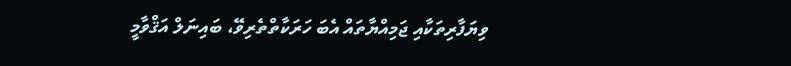ވިޔަފާރިތަކާއި ޖަމިއްޔާތައް އެބަ ހަރަކާތްތެރިވޭ، ބައިނަލް އަޤްވާމީ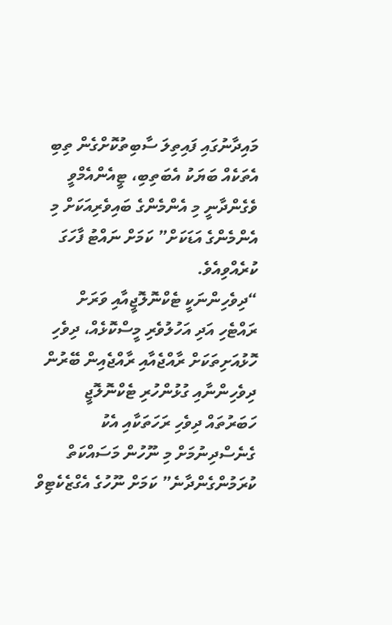މައިދާނުގައި ފައިތިލަ ސާބިތުކޮށްގެން ތިބި އެތަކެއް ބަޔަކު އެބަތިބި، ޓީއެންއެމްވީ ވެގެންދާނީ މި އެންމެންގެ ބައިވެރިއަކަށް މި އެންމެންގެ އަޑަކަށް” ކަމަށް ނައްޓު ފާހަގަ ކުރެއްވިއެވެ.
“ދިވެހިންނަކީ ޓެކްނޮލޮޖީއާއި ވަރަށް ރައްޓެހި އަދި އަހުލުވެރި މީސްކޮޅެއް، ދިވެހި ހޮޅުއަށިތަކަށް ރާއްޖެއާއި ރާއްޖެއިން ބޭރުން ދިވެހިންނާއި ގުޅުންހުރި ޓެކްނޮލޮޖީ ހަބަރުތައް ދިވެހި ރަހަތަކާއި އެކު ގެނެސްދިނުމަށް މި ނޫހުން މަސައްކަތް ކުރަމުންގެންދާނެ” ކަމަށް ނޫހުގެ އެގްޒެކެޓިވް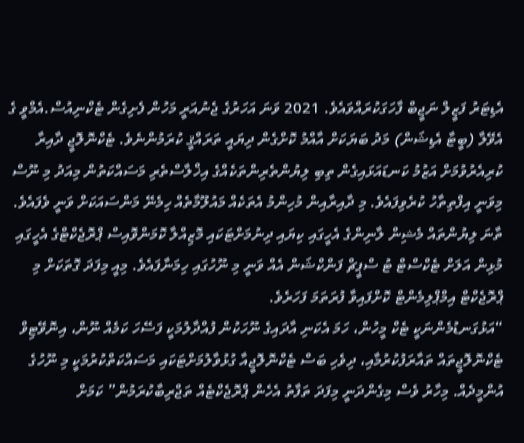އެޑިޓަރު ފަޒީލް ނަޖީބް ފާހަގަކުރައްވައެވެ. 2021 ވަނަ އަހަރުގެ ޖެނުއަރީ މަހުން ފެށިގެން ޓެކްނިއުސް.އެމްވީ ގެ އެވޭލާ (ބީޓާ އެޑިޝަން) މަދު ބަޔަކަށް އާއްމު ކޮށްގެން ދިޔައީ ތަރައްޤީ ކުރަމުންނެވެ. ޓެކްނޮލޮޖީ ދާއިރާ ކުރިއެރުވުމަށް އަޒުމު ކަނޑައަޅައިގެން ތިބި ލިޔުންތެރިންތަކެއްގެ އިޚްލާސްތެރި މަސައްކަތުން މިއަދު މި ނޫސް މިވަނީ އިފްތިތާހު ކުރެވިފައެވެ. މި ދާއިރާއިން މުހިންމު އެތަކެއް މައުލޫމާތެއް ހިމެނޭ މަންސައަކަށް ވަނީ ވެފައެވެ.
ތާނަ ލިޔުންތައް މެޝިން ލާނިންގެ އެހީގައި ކިޔައި ދިނުމަށްޓަކައި މޮޒިއްލާ ކޮމަންވޮއިސް ޕްރޮޖެކްޓްގެ އެހީގައި މުޅިން އަލަށް ޓެކްސްޓް ޓު ސްޕީޗް ފަންކްޝަން އެއް ވަނީ މި ނޫހުގައި ހިމަނާފައެވެ. މިއީ މިފަދަ ގޮތަކަށް މި ޕްރޮޖެކްޓް އިމްޕްލިމެންޓް ކޮށްފައިވާ ފުރަތަމަ ފަހަރެވެ.
“އަޅުގަނޑުމެންނަކީ ޓެކް މީހުން، ހަމަ އެކަނި އާދައިގެ ނޫހަކުން ފުއްދާލުމަކީ ފަސޭހަ ކަމެއް ނޫން، އިނޮވޭޓިވް ޓެކްނޮލޮޖީތައް ތައާރަފުކުރުމާއި، ދިވެހި ބަސް ޓެކްނޮލޮޖީއާ ގުޅުވާލުމަށްޓަކައި މަސައްކަތްކުރުމަކީ މި ނޫހުގެ އުންމީދެއް. މިހާރު ވެސް މިގެންދަނީ މިފަދަ ތަފާތު އެހެން ޕްރޮޖެކްޓެއް ތަޖްރިބާކުރަމުން” ކަމަށް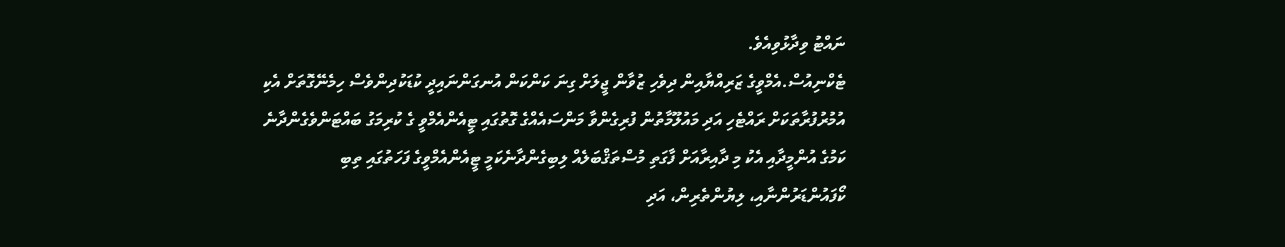ނައްޓު ވިދާޅުވިއެވެ.
ޓެކްނިއުސް.އެމްވީގެ ޒަރިއްޔާއިން ދިވެހި ޒުވާން ޖީލަށް ގިނަ ކަންކަން އުނގަންނައިދީ ކުޑަކުދިންވެސް ހިމެނޭގޮތަށް އެކި އުމުރުފުރާތަކަށް ރައްޓެހި އަދި މައުލޫމާތުން ފުރިގެންވާ މަންސައެއްގެ ގޮތުގައި ޓީއެންއެމްވީ ގެ ކުރިމަގު ބައްޓަންވެގެންދާނެ ކަމުގެ އުންމީދާއި އެކު މި ދާއިރާއަށް ފާގަތި މުސްތަޤްބަލެއް ލިބިގެންދާނެކަމީ ޓީއެންއެމްވީގެ ފަހަތުގައި ތިބި ކޯފައުންޑަރުންނާއި، ލިޔުންތެރިން، އަދި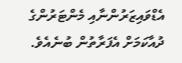އެޑްވައިޒަރުންނާއި މެންޓަރުންގެ ދުއާކަމަށް އެފަރާތުން ބުނެއެވެ.